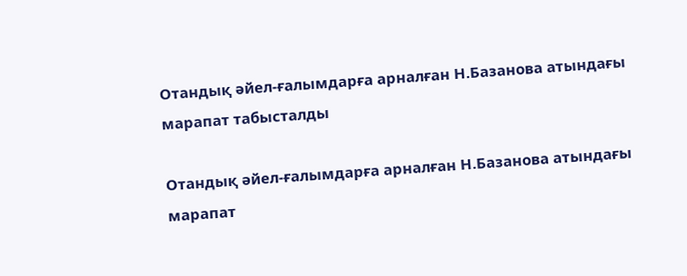Отандық әйел-ғалымдарға арналған Н.Базанова атындағы марапат табысталды

Отандық әйел-ғалымдарға арналған Н.Базанова атындағы  марапат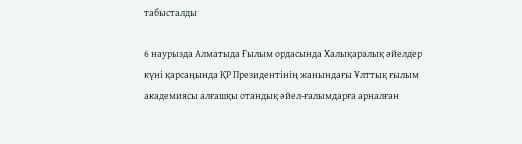табысталды

6 наурызда Алматыда Ғылым ордасында Халықаралық әйелдер күні қарсаңында ҚР Президентінің жанындағы Ұлттық ғылым академиясы алғашқы отандық әйел-ғалымдарға арналған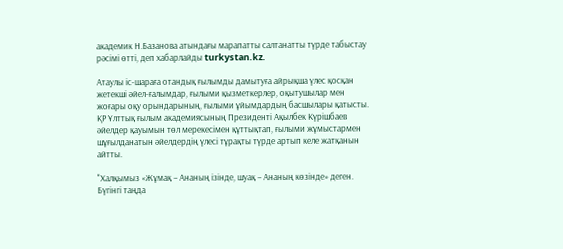академик Н.Базанова атындағы марапатты салтанатты түрде табыстау рәсімі өтті, деп хабарлайды turkystan.kz.

Атаулы іс-шараға отандық ғылымды дамытуға айрықша үлес қосқан жетекші әйел-ғалымдар, ғылыми қызметкерлер, оқытушылар мен жоғары оқу орындарының, ғылыми ұйымдардың басшылары қатысты. ҚР Ұлттық ғылым академиясының Президенті Ақылбек Күрішбаев әйелдер қауымын төл мерекесімен құттықтап, ғылыми жұмыстармен шұғылданатын әйелдердің үлесі тұрақты түрде артып келе жатқанын айтты.

"Халқымыз «Жұмақ – Ананың ізінде, шуақ – Ананың көзінде» деген. Бүгінгі таңда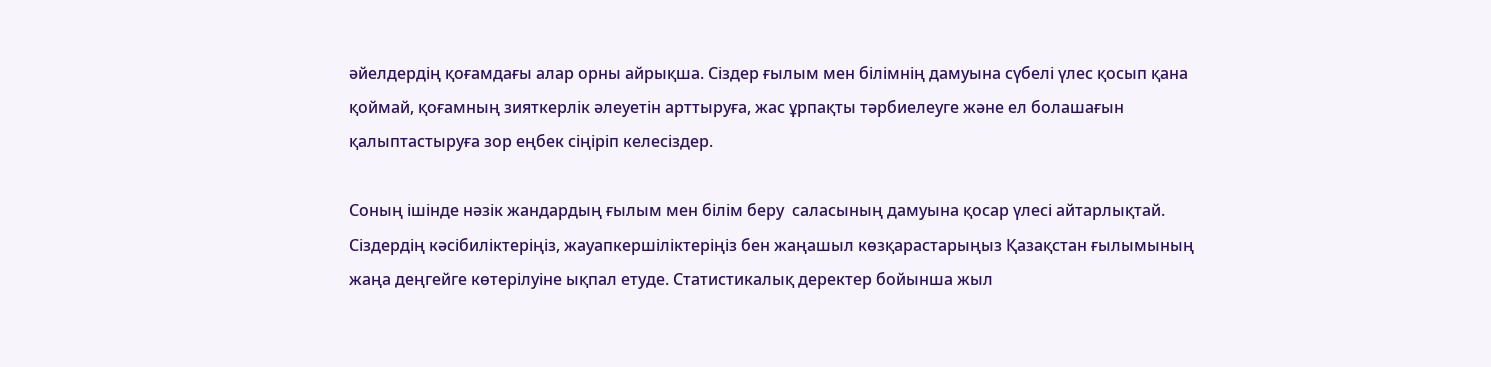әйелдердің қоғамдағы алар орны айрықша. Сіздер ғылым мен білімнің дамуына сүбелі үлес қосып қана қоймай, қоғамның зияткерлік әлеуетін арттыруға, жас ұрпақты тәрбиелеуге және ел болашағын қалыптастыруға зор еңбек сіңіріп келесіздер.

Соның ішінде нәзік жандардың ғылым мен білім беру  саласының дамуына қосар үлесі айтарлықтай. Сіздердің кәсібиліктеріңіз, жауапкершіліктеріңіз бен жаңашыл көзқарастарыңыз Қазақстан ғылымының жаңа деңгейге көтерілуіне ықпал етуде. Статистикалық деректер бойынша жыл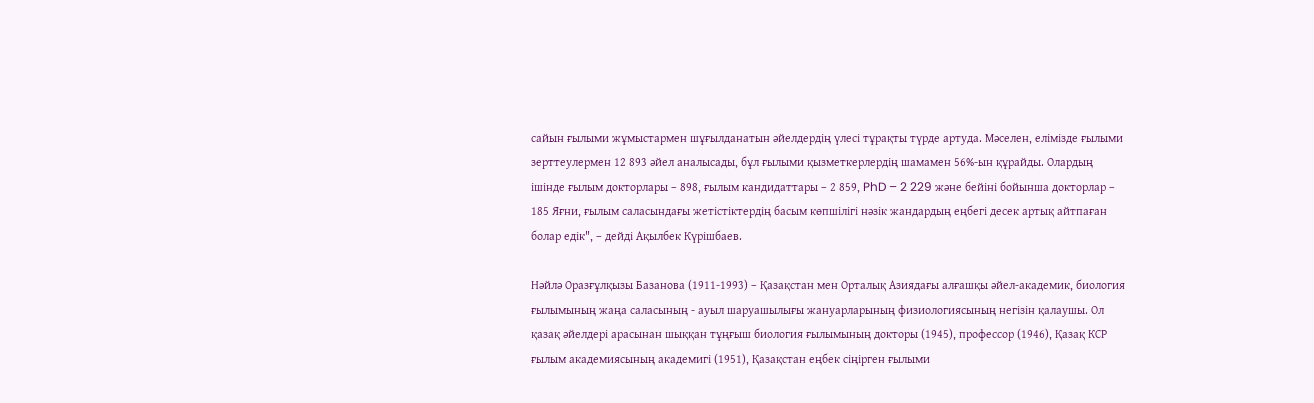сайын ғылыми жұмыстармен шұғылданатын әйелдердің үлесі тұрақты түрде артуда. Мәселен, елімізде ғылыми зерттеулермен 12 893 әйел аналысады, бұл ғылыми қызметкерлердің шамамен 56%-ын құрайды. Олардың ішінде ғылым докторлары – 898, ғылым кандидаттары – 2 859, PhD – 2 229 және бейіні бойынша докторлар – 185 Яғни, ғылым саласындағы жетістіктердің басым көпшілігі нәзік жандардың еңбегі десек артық айтпаған болар едік", – дейді Ақылбек Күрішбаев.

Нәйлә Оразғұлқызы Базанова (1911-1993) – Қазақстан мен Орталық Азиядағы алғашқы әйел-академик, биология ғылымының жаңа саласының - ауыл шаруашылығы жануарларының физиологиясының негізін қалаушы. Ол қазақ әйелдері арасынан шыққан тұңғыш биология ғылымының докторы (1945), профессор (1946), Қазақ КСР ғылым академиясының академигі (1951), Қазақстан еңбек сіңірген ғылыми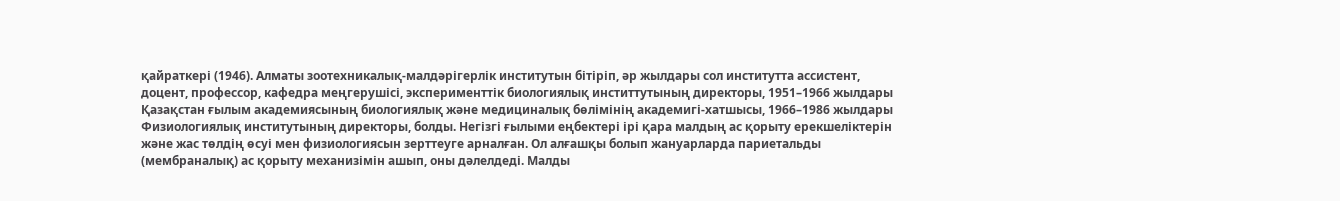қайраткері (1946). Алматы зоотехникалық-малдәрігерлік институтын бітіріп, әр жылдары сол институтта ассистент, доцент, профессор, кафедра меңгерушісі, эксперименттік биологиялық инститтутының директоры, 1951–1966 жылдары Қазақстан ғылым академиясының биологиялық және медициналық бөлімінің академигі-хатшысы, 1966–1986 жылдары Физиологиялық институтының директоры, болды. Негізгі ғылыми еңбектері ірі қара малдың ас қорыту ерекшеліктерін және жас төлдің өсуі мен физиологиясын зерттеуге арналған. Ол алғашқы болып жануарларда париетальды (мембраналық) ас қорыту механизімін ашып, оны дәлелдеді. Малды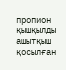пропион қышқылды ашытқыш қосылған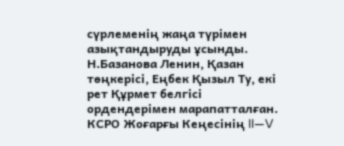сүрлеменің жаңа түрімен азықтандыруды ұсынды. Н.Базанова Ленин, Қазан төңкерісі, Еңбек Қызыл Ту, екі рет Құрмет белгісі ордендерімен марапатталған. КСРО Жоғарғы Кеңесінің II—V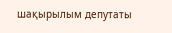шақырылым депутаты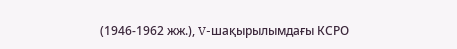(1946-1962 жж.), V-шақырылымдағы КСРО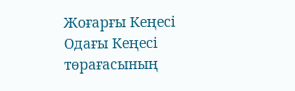Жоғарғы Кеңесі Одағы Кеңесі төрағасының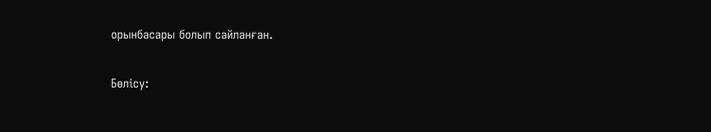орынбасары болып сайланған.

Бөлісу: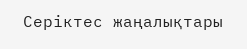Серіктес жаңалықтары